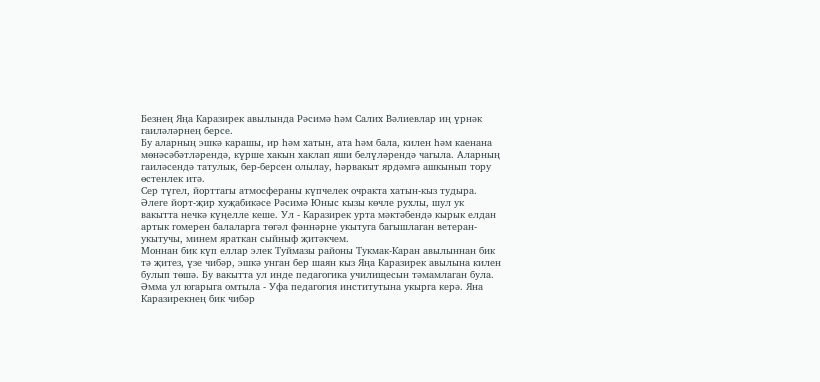Безнең Яңа Каразирек авылында Рәсимә һәм Салих Вәлиевлар иң үрнәк гаиләләрнең берсе.
Бу аларның эшкә карашы, ир һәм хатын, ата һәм бала, килен һәм каенана мөнәсәбәтләрендә, күрше хакын хаклап яши белүләрендә чагыла. Аларның гаиләсендә татулык, бер-берсен олылау, һәрвакыт ярдәмгә ашкынып тору өстенлек итә.
Сер түгел, йорттагы атмосфераны күпчелек очракта хатын-кыз тудыра. Әлеге йорт-җир хуҗабикәсе Рәсимә Юныс кызы көчле рухлы, шул ук вакытта нечкә күңелле кеше. Ул - Каразирек урта мәктәбендә кырык елдан артык гомерен балаларга төгәл фәннәрне укытуга багышлаган ветеран-укытучы, минем яраткан сыйныф җитәкчем.
Моннан бик күп еллар элек Туймазы районы Тукмак-Каран авылыннан бик тә җитез, үзе чибәр, эшкә унган бер шаян кыз Яңа Каразирек авылына килен булып төшә. Бу вакытта ул инде педагогика училищесын тәмамлаган була. Әмма ул югарыга омтыла - Уфа педагогия институтына укырга керә. Яна Каразирекнең бик чибәр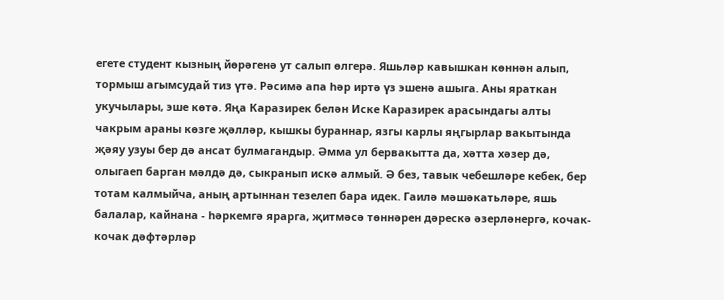егете студент кызның йөрәгенә ут салып өлгерә. Яшьләр кавышкан көннән алып, тормыш агымсудай тиз үтә. Рәсимә апа һәр иртә үз эшенә ашыга. Аны яраткан укучылары, эше көтә. Яңа Каразирек белән Иске Каразирек арасындагы алты чакрым араны көзге җәлләр, кышкы бураннар, язгы карлы яңгырлар вакытында җәяу узуы бер дә ансат булмагандыр. Әмма ул бервакытта да, хәтта хәзер дә, олыгаеп барган мәлдә дә, сыкранып искә алмый. Ә без, тавык чебешләре кебек, бер тотам калмыйча, аның артыннан тезелеп бара идек. Гаилә мәшәкатьләре, яшь балалар, кайнана - һәркемгә ярарга, җитмәсә төннәрен дәрескә әзерләнергә, кочак-кочак дәфтәрләр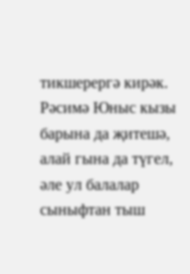тикшерергә кирәк. Рәсимә Юныс кызы барына да җитешә, алай гына да түгел, әле ул балалар сыныфтан тыш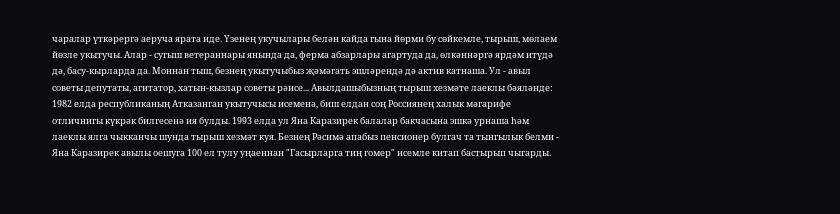чаралар үткәрергә аеруча ярата иде. Үзенең укучылары белән кайда гына йөрми бу сөйкемле, тырыш, мөлаем йөзле укытучы. Алар - сугыш ветераннары янында да, ферма абзарлары агартуда да, өлкәннәргә ярдәм итүдә дә, басу-кырларда да. Моннан тыш, безнең укытучыбыз җәмәгать эшләрендә дә актив катнаша. Ул - авыл советы депутаты, агитатор, хатын-кызлар советы рәисе... Авылдашыбызның тырыш хезмәте лаеклы бәяләнде: 1982 елда республиканың Атказанган укытучысы исеменә, биш елдан соң Россиянең халык мәгарифе отличнигы күкрәк билгесенә ия булды. 1993 елда ул Яна Каразирек балалар бакчасына эшкә урнаша һәм лаеклы ялга чыкканчы шунда тырыш хезмәт куя. Безнең Рәсимә апабыз пенсионер булгач та тынгылык белми - Яна Каразирек авылы оешуга 100 ел тулу уңаеннан "Гасырларга тиң гомер" исемле китап бастырып чыгарды.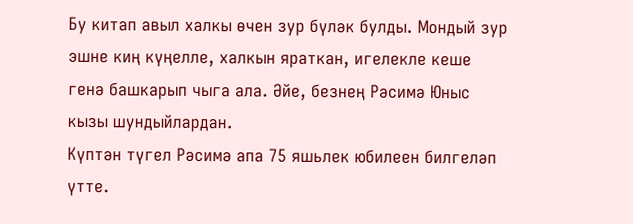Бу китап авыл халкы өчен зур бүләк булды. Мондый зур эшне киң күңелле, халкын яраткан, игелекле кеше генә башкарып чыга ала. Әйе, безнең Рәсимә Юныс кызы шундыйлардан.
Күптән түгел Рәсимә апа 75 яшьлек юбилеен билгеләп үтте.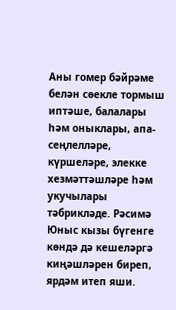Аны гомер бәйрәме белән сөекле тормыш иптәше, балалары һәм оныклары, апа-сеңлелләре, күршеләре, элекке хезмәттәшләре һәм укучылары тәбрикләде. Рәсимә Юныс кызы бүгенге көндә дә кешеләргә киңәшләрен биреп, ярдәм итеп яши.